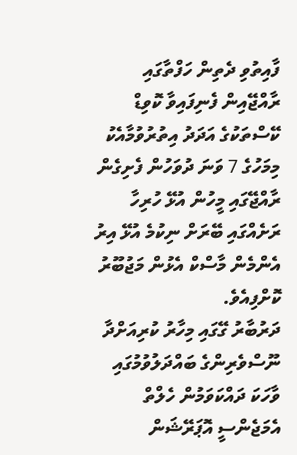ފާއިތުވި ދެތިން ހަފްތާގައި ރާއްޖޭއިން ފެނިފައިވާ ކޮވިޑް ކޭސްތަކުގެ އަދަދު އިތުރުވުމާއެކު މިމަހުގެ 7 ވަނަ ދުވަހުން ފެށިގެން ރާއްޖޭގައި މީހުން އުޅޭ ހުރިހާ ރަށެއްގައި ބޭރަށް ނިކުމެ އުޅޭ އިރު އެންމެން މާސްކް އެޅުން މަޖުބޫރު ކޮށްފިއެވެ.
ދަރުބާރު ގޭގައި މިހާރު ކުރިއަށްދާ ނޫސްވެރިންގެ ބައްދަލުވުމުގައި ވާހަކަ ދައްކަވަމުން ހެލްތް އެމަޖެންސީ އޮޕަރޭޝަން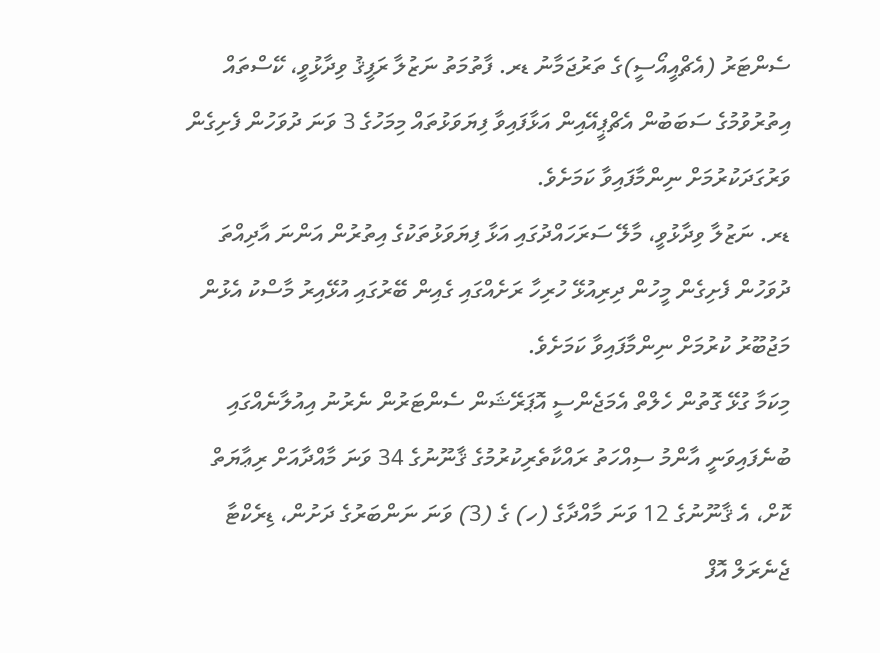ސެންޓަރު (އެޗްއީއޯސީ)ގެ ތަރުޖަމާނު ޑރ. ފާތުމަތު ނަޒުލާ ރަފީޤު ވިދާޅުވީ، ކޭސްތައް އިތުރުވުމުގެ ސަބަބުން އެޗްޕީއޭއިން އަޅާފައިވާ ފިޔަވަޅުތައް މިމަހުގެ 3 ވަނަ ދުވަހުން ފެށިގެން ވަރުގަދަކުރުމަށް ނިންމާފައިވާ ކަމަށެވެ.
ޑރ. ނަޒުލާ ވިދާޅުވީ، މާލޭ ސަރަހައްދުގައި އަޅާ ފިޔަވަޅުތަކުގެ އިތުރުން އަންނަ އާދިއްތަ ދުވަހުން ފެށިގެން މީހުން ދިރިއުޅޭ ހުރިހާ ރަށެއްގައި ގެއިން ބޭރުގައި އުޅޭއިރު މާސްކު އެޅުން މަޖުބޫރު ކުރުމަށް ނިންމާފައިވާ ކަމަށެވެ.
މިކަމާ ގުޅޭ ގޮތުން ހެލްތް އެމަޖެންސީ އޮޕަރޭޝަން ސެންޓަރުން ނެރުނު އިއުލާނެއްގައި ބުނެފައިވަނީ އާންމު ސިއްހަތު ރައްކާތެރިކުރުމުގެ ޤާނޫނުގެ 34 ވަނަ މާއްދާއަށް ރިޢާޔަތް ކޮށް، އެ ޤާނޫނުގެ 12 ވަނަ މާއްދާގެ (ހ) ގެ (3) ވަނަ ނަންބަރުގެ ދަށުން، ޑިރެކްޓާ ޖެނެރަލް އޮފް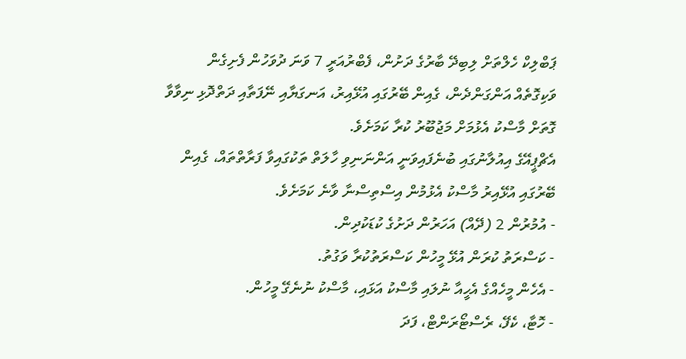ޕަބްލިކް ހެލްތަށް ލިބިދޭ ބާރުގެ ދަށުން، ފެބްރުއަރީ 7 ވަނަ ދުވަހުން ފެށިގެން ވަކިގޮތެއް އަންގަންދެން، ގެއިން ބޭރުގައި އުޅޭއިރު، އަނގަޔާއި ނޭފަތާއި ދަތްދޮޅި ނިވާވާ ގޮތަށް މާސްކު އެޅުމަށް މަޖުބޫރު ކުރާ ކަމަށެވެ.
އެޗްޕީއޭގެ އިއުލާނުގައި ބުނެފައިވަނީ އަންނަނިވި ހާލަތް ތަކުގައިވާ ފަރާތްތައް، ގެއިން ބޭރުގައި އުޅޭއިރު މާސްކު އެޅުމުން އިސްތިސްނާ ވާނެ ކަމަށެވެ.
- އުމުރުން 2 (ދޭއް) އަހަރުން ދަށުގެ ކުޑަކުދިން.
- ކަސްރަތު ކުރަން އުޅޭ މީހުން ކަސްރަތުކުރާ ވަގުތު.
- އެހެން މީހެއްގެ އެހީއާ ނުލައި މާސްކު އަޅައި، މާސްކު ނުނެގޭ މީހުން.
- ހޮޓާ، ކެފޭ، ރެސްޓޯރަންޓް، ފަދަ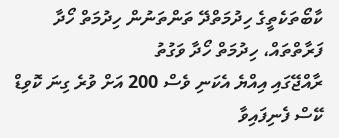ކާބޯތަކެތީގެ ހިދުމަތްދޭ ތަންތަނުން ހިދުމަތް ހޯދާ ފަރާތްތައް، ހިދުމަތް ހޯދާ ވަގުތު
ރާއްޖޭގައި އިއްޔެ އެކަނި ވެސް 200 އަށް ވުރެ ގިނަ ކޮވިޑް ކޭސް ފެނިފައިވާ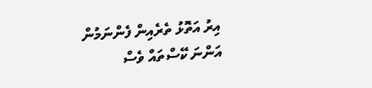އިރު އަތޮޅު ތެރެއިން ފެންނަމުން އަންނަ ކޭސްތައް ވެސް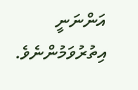އަންނަނީ އިތުރުވަމުންނެވެ.